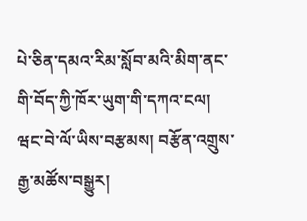པེ་ཅིན་དམའ་རིམ་སློབ་མའི་མིག་ནང་གི་བོད་ཀྱི་ཁོར་ཡུག་གི་དཀའ་ངལ།
ཝང་བེ་ལོ་ཡིས་བརྩམས། བརྩོན་འགྲུས་རྒྱ་མཚོས་བསྒྱུར།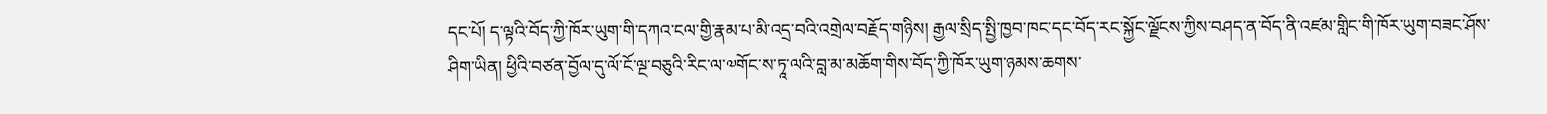དང་པོ། ད་ལྟའི་བོད་ཀྱི་ཁོར་ཡུག་གི་དཀའ་ངལ་གྱི་རྣམ་པ་མི་འདྲ་བའི་འགྲེལ་བརྗོད་གཉིས། རྒྱལ་སྲིད་སྤྱི་ཁྱབ་ཁང་དང་བོད་རང་སྐྱོང་ལྗོངས་ཀྱིས་བཤད་ན་བོད་ནི་འཛམ་གླིང་གི་ཁོར་ཡུག་བཟང་ཤོས་ཤིག་ཡིན། ཕྱིའི་བཙན་བྱོལ་དུ་ལོ་ངོ་ལྔ་བཅུའི་རིང་ལ་༧གོང་ས་ཏཱ་ལའི་བླ་མ་མཆོག་གིས་བོད་ཀྱི་ཁོར་ཡུག་ཉམས་ཆགས་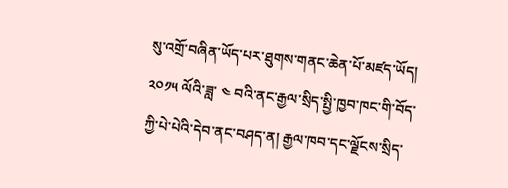སུ་འགྲོ་བཞིན་ཡོད་པར་ཐུགས་གནང་ཆེན་པོ་མཛད་ཡོད།
༢༠༡༥ ལོའི་ཟླ་ ༤ བའི་ནང་རྒྱལ་སྲིད་སྤྱི་ཁྱབ་ཁང་གི་བོད་ཀྱི་པེ་པེའི་དེབ་ནང་བཤད་ན། རྒྱལ་ཁབ་དང་ལྗོངས་སྲིད་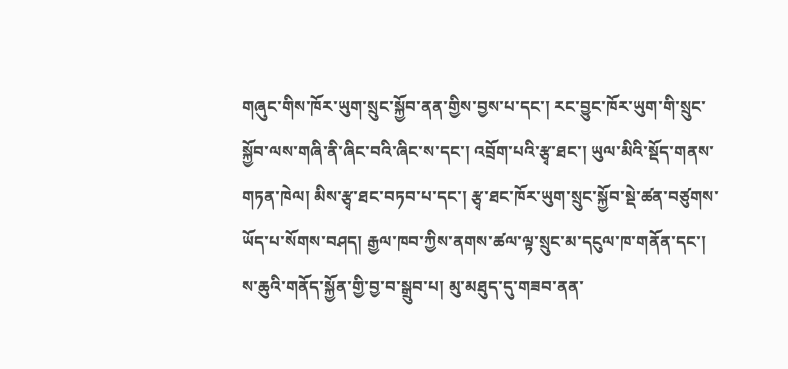གཞུང་གིས་ཁོར་ཡུག་སྲུང་སྐྱོབ་ནན་གྱིས་བྱས་པ་དང་། རང་བྱུང་ཁོར་ཡུག་གི་སྲུང་སྐྱོབ་ལས་གཞི་ནི་ཞིང་བའི་ཞིང་ས་དང་། འབྲོག་པའི་རྩྭ་ཐང་། ཡུལ་མིའི་སྡོད་གནས་གཏན་ཁེལ། མིས་རྩྭ་ཐང་བཏབ་པ་དང་། རྩྭ་ཐང་ཁོར་ཡུག་སྲུང་སྐྱོབ་སྡེ་ཚན་བཙུགས་ཡོད་པ་སོགས་བཤད། རྒྱལ་ཁབ་ཀྱིས་ནགས་ཚལ་ལྟ་སྲུང་མ་དངུལ་ཁ་གནོན་དང་། ས་ཆུའི་གནོད་སྐྱོན་གྱི་བྱ་བ་སྒྲུབ་པ། མུ་མཐུད་དུ་གཟབ་ནན་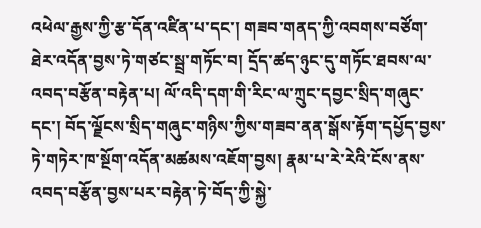འཕེལ་རྒྱས་ཀྱི་རྩ་དོན་འཛིན་པ་དང་། གཟབ་གནད་ཀྱི་འབགས་བཙོག་ཐེར་འདོན་བྱས་ཏེ་གཙང་སྦྲ་གཏོང་བ། དྲོད་ཚད་ཉུང་དུ་གཏོང་ཐབས་ལ་འབད་བརྩོན་བརྟེན་པ། ལོ་འདི་དག་གི་རིང་ལ་ཀྲུང་དབྱང་སྲིད་གཞུང་དང་། བོད་ལྗོངས་སྲིད་གཞུང་གཉིས་ཀྱིས་གཟབ་ནན་སྒོས་རྟོག་དཔྱོད་བྱས་ཏེ་གཏེར་ཁ་སྔོག་འདོན་མཚམས་འཇོག་བྱས། རྣམ་པ་རེ་རེའི་ངོས་ནས་འབད་བརྩོན་བྱས་པར་བརྟེན་ཏེ་བོད་ཀྱི་སྐྱེ་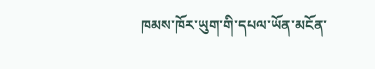ཁམས་ཁོར་ཡུག་གི་དཔལ་ཡོན་མངོན་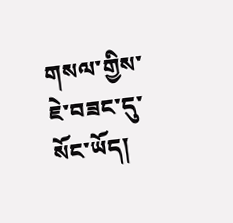གསལ་གྱིས་ཇེ་བཟང་དུ་སོང་ཡོད།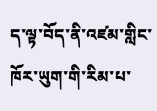ད་ལྟ་བོད་ནི་འཛམ་གླིང་ཁོར་ཡུག་གི་རིམ་པ་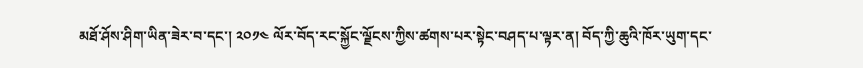མཐོ་ཤོས་ཤིག་ཡིན་ཟེར་བ་དང་། ༢༠༡༤ ལོར་བོད་རང་སྐྱོང་ལྗོངས་ཀྱིས་ཚགས་པར་སྟེང་བཤད་པ་ལྟར་ན། བོད་ཀྱི་ཆུའི་ཁོར་ཡུག་དང་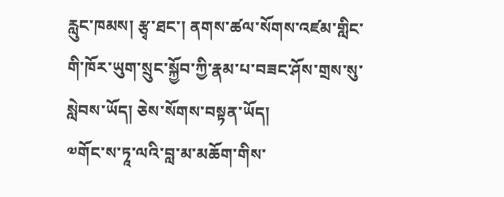རླུང་ཁམས། རྩྭ་ཐང་། ནགས་ཚལ་སོགས་འཛམ་གླིང་གི་ཁོར་ཡུག་སྲུང་སྐྱོབ་ཀྱི་རྣམ་པ་བཟང་ཤོས་གྲས་སུ་སླེབས་ཡོད། ཅེས་སོགས་བསྟན་ཡོད།
༧གོང་ས་ཏཱ་ལའི་བླ་མ་མཆོག་གིས་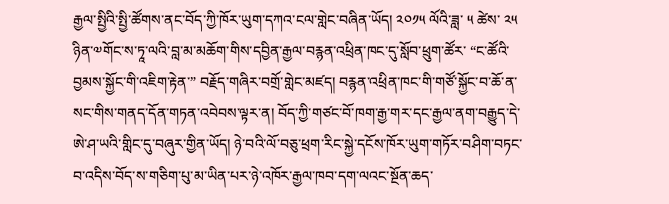རྒྱལ་སྤྱིའི་སྤྱི་ཚོགས་ནང་བོད་ཀྱི་ཁོར་ཡུག་དཀའ་ངལ་གླེང་བཞིན་ཡོད། ༢༠༡༥ ལོའི་ཟླ་ ༥ ཚེས་ ༢༥ ཉིན་༧གོང་ས་ཏཱ་ལའི་བླ་མ་མཆོག་གིས་དབྱིན་རྒྱལ་བརྙན་འཕྲིན་ཁང་དུ་སློབ་ཕྲུག་ཚོར་ “ང་ཚོའི་བྱམས་སྐྱོང་གི་འཇིག་རྟེན་” བརྗོད་གཞིར་བགྲོ་གླེང་མཛད། བརྙན་འཕྲིན་ཁང་གི་གཙོ་སྐྱོང་བ་ཆོ་ན་སང་གིས་གནད་དོན་གཏན་འབེབས་ལྟར་ན། བོད་ཀྱི་གཙང་བོ་ཁག་རྒྱ་གར་དང་རྒྱལ་ནག་བརྒྱུད་དེ་ཨེ་ཤ་ཡའི་གླིང་དུ་བཞུར་གྱིན་ཡོད། ཉེ་བའི་ལོ་བཅུ་ཕྲག་རིང་སྐྱེ་དངོས་ཁོར་ཡུག་གཏོར་བཤིག་བཏང་བ་འདིས་བོད་ས་གཅིག་པུ་མ་ཡིན་པར་ཉེ་འཁོར་རྒྱལ་ཁབ་དག་ལའང་སྔོན་ཆད་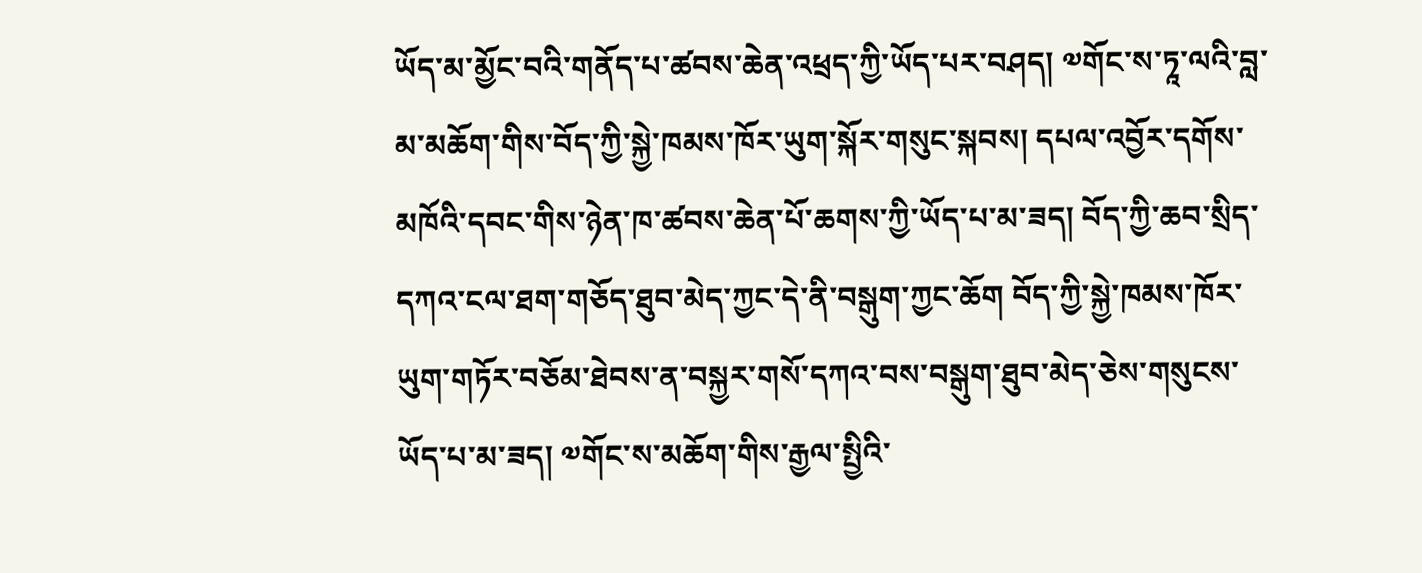ཡོད་མ་མྱོང་བའི་གནོད་པ་ཚབས་ཆེན་འཕྲད་ཀྱི་ཡོད་པར་བཤད། ༧གོང་ས་ཏཱ་ལའི་བླ་མ་མཆོག་གིས་བོད་ཀྱི་སྐྱེ་ཁམས་ཁོར་ཡུག་སྐོར་གསུང་སྐབས། དཔལ་འབྱོར་དགོས་མཁོའི་དབང་གིས་ཉེན་ཁ་ཚབས་ཆེན་པོ་ཆགས་ཀྱི་ཡོད་པ་མ་ཟད། བོད་ཀྱི་ཆབ་སྲིད་དཀའ་ངལ་ཐག་གཅོད་ཐུབ་མེད་ཀྱང་དེ་ནི་བསྒུག་ཀྱང་ཆོག བོད་ཀྱི་སྐྱེ་ཁམས་ཁོར་ཡུག་གཏོར་བཅོམ་ཐེབས་ན་བསྐྱར་གསོ་དཀའ་བས་བསྒུག་ཐུབ་མེད་ཅེས་གསུངས་ཡོད་པ་མ་ཟད། ༧གོང་ས་མཆོག་གིས་རྒྱལ་སྤྱིའི་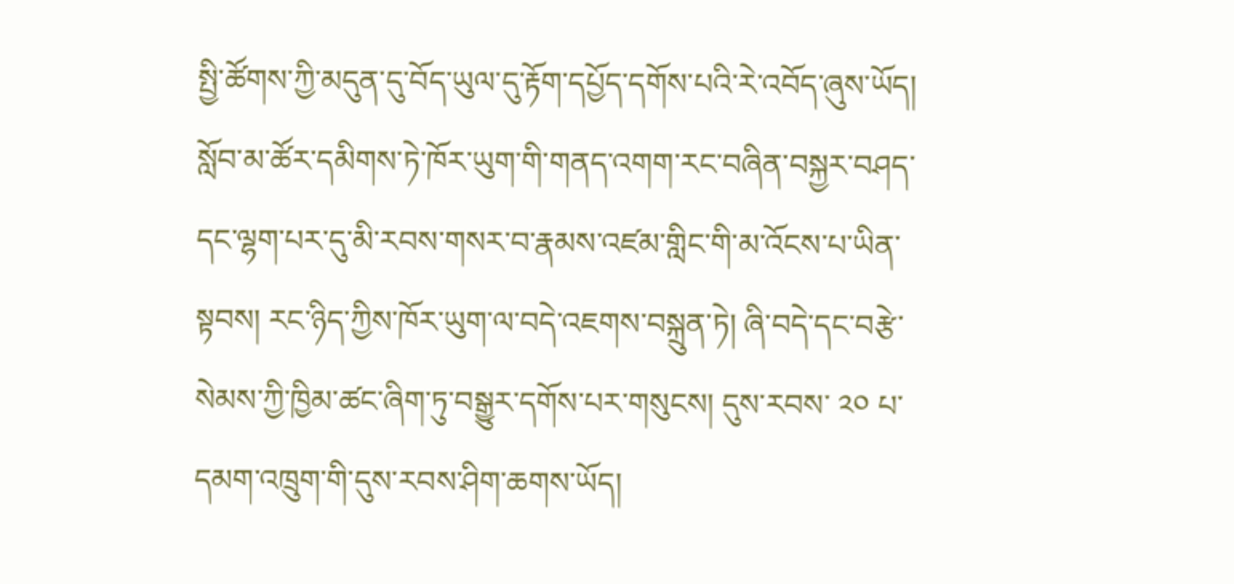སྤྱི་ཚོགས་ཀྱི་མདུན་དུ་བོད་ཡུལ་དུ་རྟོག་དཔྱོད་དགོས་པའི་རེ་འབོད་ཞུས་ཡོད། སློབ་མ་ཚོར་དམིགས་ཏེ་ཁོར་ཡུག་གི་གནད་འགག་རང་བཞིན་བསྐྱར་བཤད་དང་ལྷག་པར་དུ་མི་རབས་གསར་བ་རྣམས་འཛམ་གླིང་གི་མ་འོངས་པ་ཡིན་སྟབས། རང་ཉིད་ཀྱིས་ཁོར་ཡུག་ལ་བདེ་འཇགས་བསྐྲུན་ཏེ། ཞི་བདེ་དང་བརྩེ་སེམས་ཀྱི་ཁྱིམ་ཚང་ཞིག་ཏུ་བསྒྱུར་དགོས་པར་གསུངས། དུས་རབས་ ༢༠ པ་དམག་འཁྲུག་གི་དུས་རབས་ཤིག་ཆགས་ཡོད།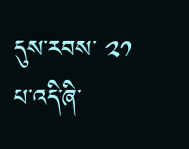དུས་རབས་ ༢༡ པ་འདི་ཞི་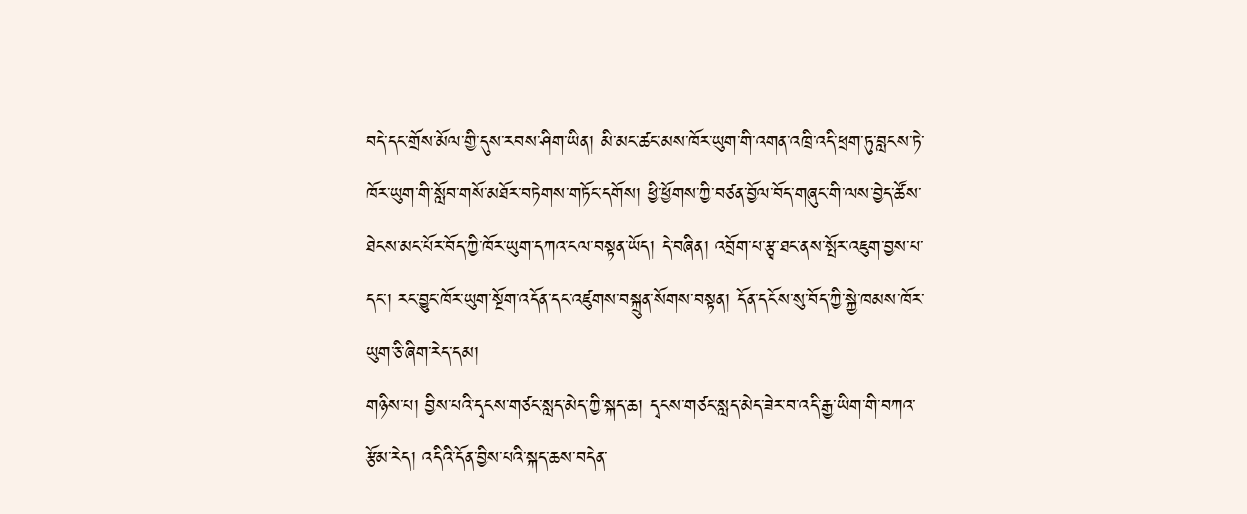བདེ་དང་གྲོས་མོལ་གྱི་དུས་རབས་ཤིག་ཡིན། མི་མང་ཚང་མས་ཁོར་ཡུག་གི་འགན་འཁྲི་འདི་ཕྲག་ཏུ་བླངས་ཏེ་ཁོར་ཡུག་གི་སློབ་གསོ་མཐོར་བཏེགས་གཏོང་དགོས། ཕྱི་ཕྱོགས་ཀྱི་བཙན་བྱོལ་བོད་གཞུང་གི་ལས་བྱེད་ཚོས་ཐེངས་མང་པོར་བོད་ཀྱི་ཁོར་ཡུག་དཀའ་ངལ་བསྟན་ཡོད། དེ་བཞིན། འབྲོག་པ་རྩྭ་ཐང་ནས་སྤོར་འཇུག་བྱས་པ་དང་། རང་བྱུང་ཁོར་ཡུག་སྔོག་འདོན་དང་འཛུགས་བསྐྲུན་སོགས་བསྟན། དོན་དངོས་སུ་བོད་ཀྱི་སྐྱེ་ཁམས་ཁོར་ཡུག་ཅི་ཞིག་རེད་དམ།
གཉིས་པ། བྱིས་པའི་དྭངས་གཙང་སླད་མེད་ཀྱི་སྐད་ཆ། དྭངས་གཙང་སླད་མེད་ཟེར་བ་འདི་རྒྱ་ཡིག་གི་བཀའ་རྩོམ་རེད། འདིའི་དོན་བྱིས་པའི་སྐད་ཆས་བདེན་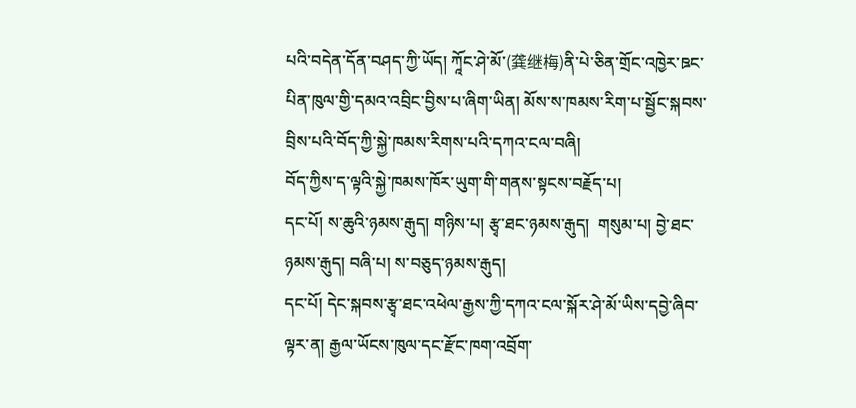པའི་བདེན་དོན་བཤད་ཀྱི་ཡོད། ཀཱོང་ཤེ་མོ་(龚继梅)ནི་པེ་ཅིན་གྲོང་འཁྱེར་ཋང་པིན་ཁུལ་གྱི་དམའ་འབྲིང་བྱིས་པ་ཞིག་ཡིན། མོས་ས་ཁམས་རིག་པ་སྦྱོང་སྐབས་བྲིས་པའི་བོད་ཀྱི་སྐྱེ་ཁམས་རིགས་པའི་དཀའ་ངལ་བཞི།
བོད་ཀྱིས་ད་ལྟའི་སྐྱེ་ཁམས་ཁོར་ཡུག་གི་གནས་སྟངས་བརྗོད་པ།
དང་པོ། ས་ཆུའི་ཉམས་རྒུད། གཉིས་པ། རྩྭ་ཐང་ཉམས་རྒུད།  གསུམ་པ། བྱེ་ཐང་ཉམས་རྒུད། བཞི་པ། ས་བཅུད་ཉམས་རྒུད།
དང་པོ། དེང་སྐབས་རྩྭ་ཐང་འཕེལ་རྒྱས་ཀྱི་དཀའ་ངལ་སྐོར་ཤེ་མོ་ཡིས་དབྱེ་ཞིབ་ལྟར་ན། རྒྱལ་ཡོངས་ཁུལ་དང་རྫོང་ཁག་འབྲོག་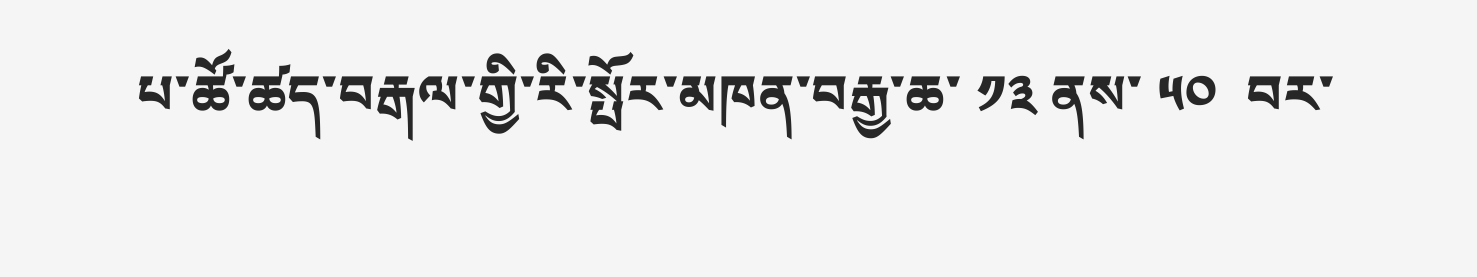པ་ཚོ་ཚད་བརྒལ་གྱི་རི་སྤོར་མཁན་བརྒྱ་ཆ་ ༡༣ ནས་ ༥༠  བར་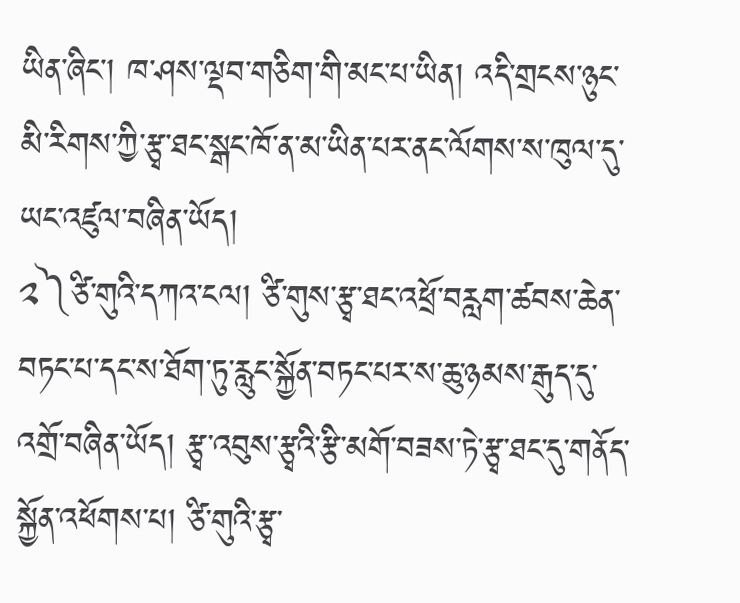ཡིན་ཞིང་། ཁ་ཤས་ལྡབ་གཅིག་གི་མང་པ་ཡིན། འདི་གྲངས་ཉུང་མི་རིགས་ཀྱི་རྩྭ་ཐང་སྒང་ཁོ་ན་མ་ཡིན་པར་ནང་ལོགས་ས་ཁུལ་དུ་ཡང་འཛུལ་བཞིན་ཡོད།
༢༽ཙི་གུའི་དཀའ་ངལ། ཙི་གུས་རྩྭ་ཐང་འཕྲོ་བརླག་ཚབས་ཆེན་བཏང་པ་དང་ས་ཐོག་ཏུ་རླུང་སྐྱོན་བཏང་པར་ས་ཆུ་ཉམས་རྒུད་དུ་འགྲོ་བཞིན་ཡོད། རྩྭ་འབུས་རྩྭའི་རྩི་མགོ་བཟས་ཏེ་རྩྭ་ཐང་དུ་གནོད་སྐྱོན་འཕོགས་པ། ཙི་གུའི་རྩྭ་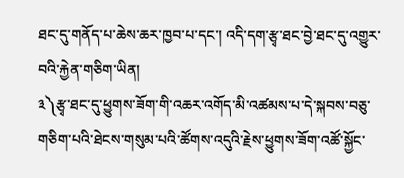ཐང་དུ་གནོད་པ་ཆེས་ཆར་ཁྱབ་པ་དང་། འདི་དག་རྩྭ་ཐང་བྱེ་ཐང་དུ་འགྱུར་བའི་རྐྱེན་གཅིག་ཡིན།
༣༽རྩྭ་ཐང་དུ་ཕྱུགས་ཟོག་གི་འཆར་འགོད་མི་འཚམས་པ་དེ་སྐབས་བཅུ་གཅིག་པའི་ཐེངས་གསུམ་པའི་ཚོགས་འདུའི་རྗེས་ཕྱུགས་ཟོག་འཚོ་སྐྱོང་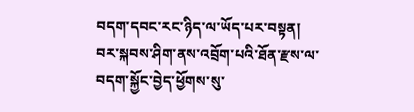བདག་དབང་རང་ཉིད་ལ་ཡོད་པར་བསྟན། བར་སྐབས་ཤིག་ནས་འབྲོག་པའི་ཐོན་རྫས་ལ་བདག་སྐྱོང་བྱེད་ཕྱོགས་སུ་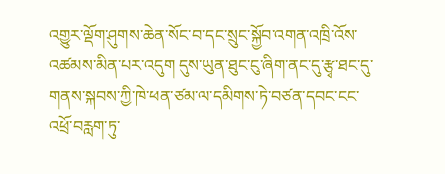འགྱུར་ལྡོག་ཤུགས་ཆེན་སོང་བ་དང་སྲུང་སྐྱོབ་འགན་འཁྲི་འོས་འཚམས་མིན་པར་འདུག དུས་ཡུན་ཐུང་ངུ་ཞིག་ནང་དུ་རྩྭ་ཐང་དུ་གནས་སྐབས་ཀྱི་ཁེ་ཕན་ཙམ་ལ་དམིགས་ཏེ་བཙན་དབང་ངང་འཕྲོ་བརླག་ཏུ་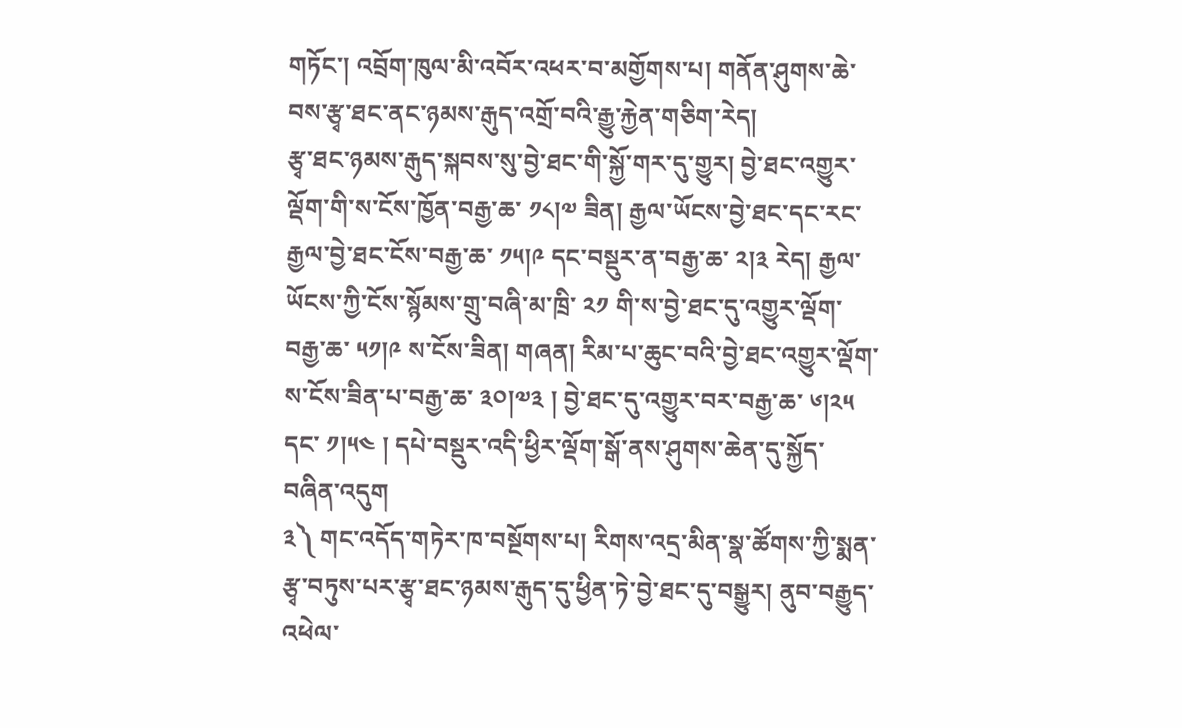གཏོང་། འབྲོག་ཁུལ་མི་འབོར་འཕར་བ་མགྱོགས་པ། གནོན་ཤུགས་ཆེ་བས་རྩྭ་ཐང་ནང་ཉམས་རྒུད་འགྲོ་བའི་རྒྱུ་རྐྱེན་གཅིག་རེད།
རྩྭ་ཐང་ཉམས་རྒུད་སྐབས་སུ་བྱེ་ཐང་གི་སྐྱོ་གར་དུ་གྱུར། བྱེ་ཐང་འགྱུར་ལྡོག་གི་ས་ངོས་ཁྱོན་བརྒྱ་ཆ་ ༡༨།༧ ཟིན། རྒྱལ་ཡོངས་བྱེ་ཐང་དང་རང་རྒྱལ་བྱེ་ཐང་ངོས་བརྒྱ་ཆ་ ༡༥།༩ དང་བསྡུར་ན་བརྒྱ་ཆ་ ༢།༣ རེད། རྒྱལ་ཡོངས་ཀྱི་ངོས་སྙོམས་གྲུ་བཞི་མ་ཁྲི་ ༢༡ གི་ས་བྱེ་ཐང་དུ་འགྱུར་ལྡོག་བརྒྱ་ཆ་ ༥༡།༩ ས་ངོས་ཟིན། གཞན། རིམ་པ་ཆུང་བའི་བྱེ་ཐང་འགྱུར་ལྡོག་ས་ངོས་ཟིན་པ་བརྒྱ་ཆ་ ༣༠།༧༣ ། བྱེ་ཐང་དུ་འགྱུར་བར་བརྒྱ་ཆ་ ༦།༢༥ དང་ ༡།༥༤ ། དཔེ་བསྡུར་འདི་ཕྱིར་ལྡོག་སྒོ་ནས་ཤུགས་ཆེན་དུ་སྐྱོད་བཞིན་འདུག
༣༽ གང་འདོད་གཏེར་ཁ་བསྔོགས་པ། རིགས་འདྲ་མིན་སྣ་ཚོགས་ཀྱི་སྨན་རྩྭ་བཏུས་པར་རྩྭ་ཐང་ཉམས་རྒུད་དུ་ཕྱིན་ཏེ་བྱེ་ཐང་དུ་བསྒྱུར། ནུབ་བརྒྱུད་འཕེལ་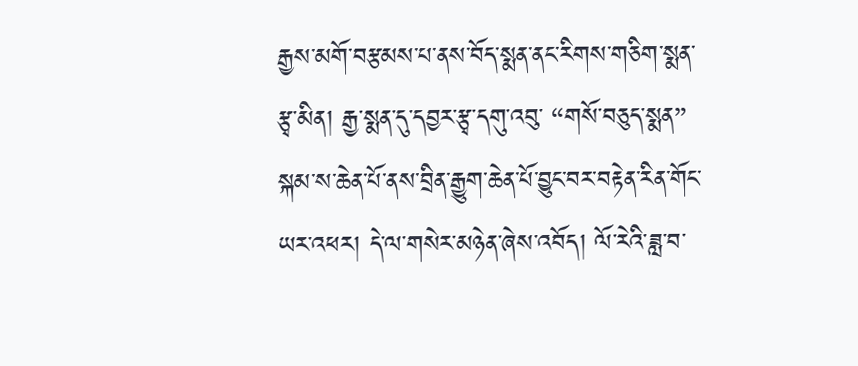རྒྱས་མགོ་བརྩམས་པ་ནས་བོད་སྨན་ནང་རིགས་གཅིག་སྨན་རྩྭ་མིན། རྒྱ་སྨན་དུ་དབྱར་རྩྭ་དགུ་འབུ་ “གསོ་བཅུད་སྨན” སྐམ་ས་ཆེན་པོ་ནས་བྲིན་རྒྱུག་ཆེན་པོ་བྱུང་བར་བརྟེན་རིན་གོང་ཡར་འཕར། དེ་ལ་གསེར་མཉེན་ཞེས་འབོད། ལོ་རེའི་ཟླ་བ་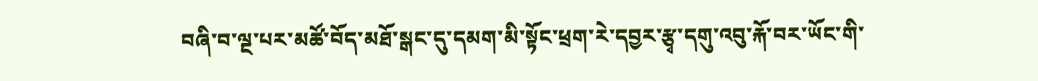བཞི་བ་ལྔ་པར་མཚོ་བོད་མཐོ་སྒང་དུ་དམག་མི་སྟོང་ཕྲག་རེ་དབྱར་རྩྭ་དགུ་འབུ་རྐོ་བར་ཡོང་གི་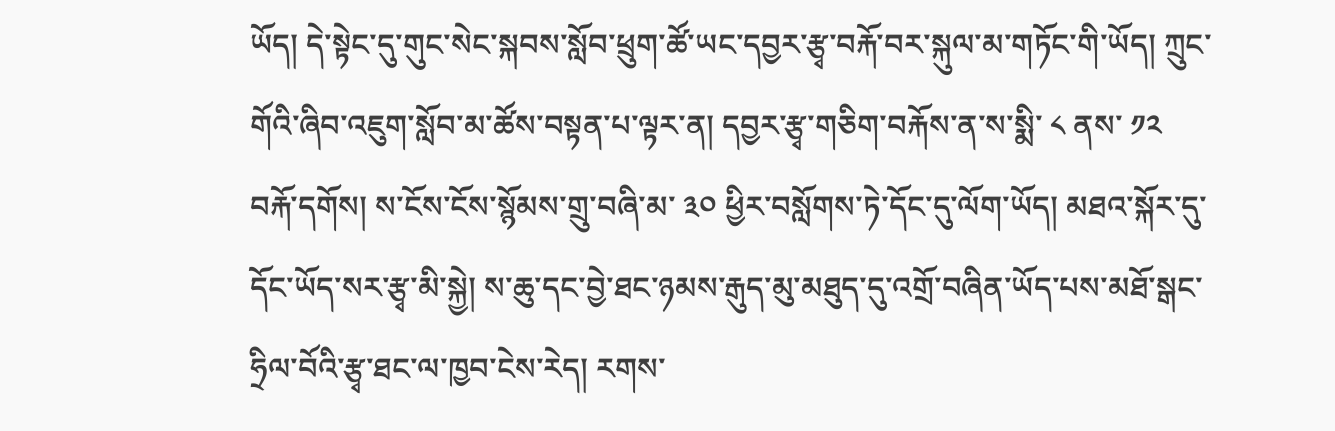ཡོད། དེ་སྟེང་དུ་གུང་སེང་སྐབས་སློབ་ཕྲུག་ཚོ་ཡང་དབྱར་རྩྭ་བརྐོ་བར་སྐུལ་མ་གཏོང་གི་ཡོད། ཀྲུང་གོའི་ཞིབ་འཇུག་སློབ་མ་ཚོས་བསྟན་པ་ལྟར་ན། དབྱར་རྩྭ་གཅིག་བརྐོས་ན་ས་སྨི་ ༨ ནས་ ༡༢ བརྐོ་དགོས། ས་ངོས་ངོས་སྙོམས་གྲུ་བཞི་མ་ ༣༠ ཕྱིར་བསློགས་ཏེ་དོང་དུ་ལོག་ཡོད། མཐའ་སྐོར་དུ་དོང་ཡོད་སར་རྩྭ་མི་སྐྱེ། ས་ཆུ་དང་བྱེ་ཐང་ཉམས་རྒུད་མུ་མཐུད་དུ་འགྲོ་བཞིན་ཡོད་པས་མཐོ་སྒང་ཧྲིལ་བོའི་རྩྭ་ཐང་ལ་ཁྱབ་ངེས་རེད། རགས་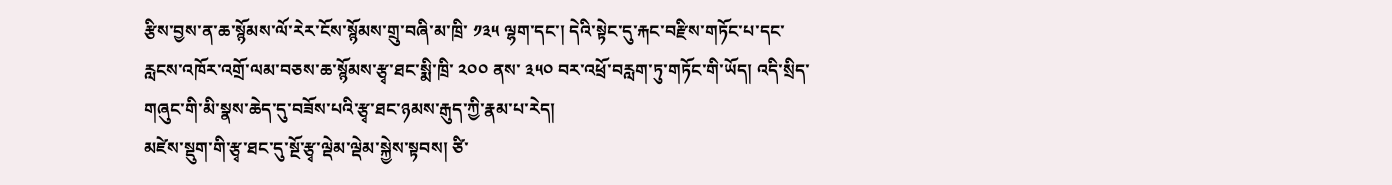རྩིས་བྱས་ན་ཆ་སྙོམས་ལོ་རེར་ངོས་སྙོམས་གྲུ་བཞི་མ་ཁྲི་ ༡༣༥ ལྷག་དང་། དེའི་སྟེང་དུ་རྐང་བརྫིས་གཏོང་པ་དང་རླངས་འཁོར་འགྲོ་ལམ་བཅས་ཆ་སྙོམས་རྩྭ་ཐང་སྨི་ཁྲི་ ༢༠༠ ནས་ ༣༥༠ བར་འཕྲོ་བརླག་ཏུ་གཏོང་གི་ཡོད། འདི་སྲིད་གཞུང་གི་མི་སྣས་ཆེད་དུ་བཟོས་པའི་རྩྭ་ཐང་ཉམས་རྒུད་ཀྱི་རྣམ་པ་རེད།
མཛེས་སྡུག་གི་རྩྭ་ཐང་དུ་སྔོ་རྩྭ་ལྡེམ་ལྡེམ་སྐྱེས་སྟབས། ཙི་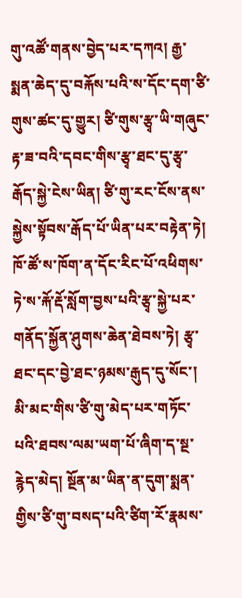གུ་འཚོ་གནས་བྱེད་པར་དཀའ། རྒྱ་སྨན་ཆེད་དུ་བརྐོས་པའི་ས་དོང་དག་ཙི་གུས་ཚང་དུ་གྱུར། ཙི་གུས་རྩྭ་ཡི་གཞུང་རྟ་ཟ་བའི་དབང་གིས་རྩྭ་ཐང་དུ་རྩྭ་རྒོད་སྐྱེ་ངེས་ཡིན། ཙི་གུ་རང་ངོས་ནས་སྐྱེས་སྟོབས་རྒོད་པོ་ཡིན་པར་བརྟེན་ཏེ། ཁོ་ཚོ་ས་ཁོག་ན་དོང་རིང་པོ་འཕིགས་ཏེ་ས་རྐོ་རྡོ་སློག་བྱས་པའི་རྩྭ་སྐྱེ་པར་གནོད་སྐྱོན་ཤུགས་ཆེན་ཐེབས་ཏེ། རྩྭ་ཐང་དང་བྱེ་ཐང་ཉམས་རྒུད་དུ་སོང་། མི་མང་གིས་ཙི་གུ་མེད་པར་གཏོང་པའི་ཐབས་ལམ་ཡག་པོ་ཞིག་ད་སྔ་རྙེད་མེད། སྔོན་མ་ཡིན་ན་དུག་སྨན་གྱིས་ཙི་གུ་བསད་པའི་ཙིག་རོ་རྣམས་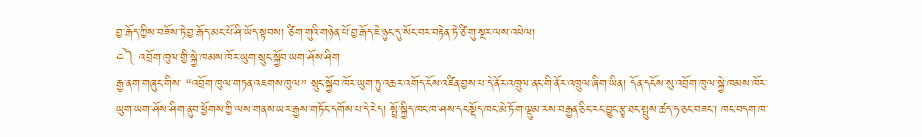བྱ་རྒོད་ཀྱིས་བཟོས་ཏེ་བྱ་རྒོད་མང་པོ་ཤི་ཡོད་སྟབས། ཙིག་གུའི་གཉེན་པོ་བྱ་རྒོད་ཇེ་ཉུང་དུ་སོང་བར་བརྟེན་ཏེ་ཙི་གུ་སྔར་ལས་འཕེལ།
༤༽ འབྲོག་ཁུལ་གྱི་སྐྱེ་ཁམས་ཁོར་ཡུག་སྲུང་སྐྱོབ་ཡག་ཤོས་ཤིག
རྒྱ་ནག་གཞུང་གིས་ “འབྲོག་ཁུལ་གཏན་འཇགས་ཁུལ” སྲུང་སྐྱོབ་ཁོར་ཡུག་ཏུ་འཆར་འགོད་ངོས་འཛིན་བྱས་པ་དེ་ནོར་འཁྲུལ་ནང་གི་ནོར་འཁྲུལ་ཞིག་ཡིན། དོན་དངོས་སུ་འབྲོག་ཁུལ་སྐྱེ་ཁམས་ཁོར་ཡུག་ཡག་ཤོས་ཤིག་ནུབ་ཕྱོགས་ཀྱི་ལས་གནས་ཡར་རྒྱས་གཏོང་དགོས་པ་དེ་རེད། སྤྲོ་སྐྱིད་ཁང་ཁ་ཤས་དང་སྡོད་ཁང་མེ་ཏོག་ལྡུམ་རས་བརྒྱན་ཅིང་རང་བྱུང་རྩྭ་ཐང་སྤུས་ཚད་ཧ་ཅང་བཟང་། ཁང་བདག་ཁ་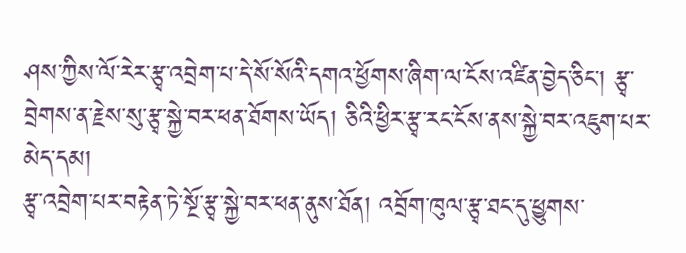ཤས་ཀྱིས་ལོ་རེར་རྩྭ་འབྲེག་པ་དེ་སོ་སོའི་དགའ་ཕྱོགས་ཞིག་ལ་ངོས་འཛིན་བྱེད་ཅིང་། རྩྭ་བྲེགས་ན་རྗེས་སུ་རྩྭ་སྐྱེ་བར་ཕན་ཐོགས་ཡོད། ཅིའི་ཕྱིར་རྩྭ་རང་ངོས་ནས་སྐྱེ་བར་འཇུག་པར་མེད་དམ།
རྩྭ་འབྲེག་པར་བརྟེན་ཏེ་སྔོ་རྩྭ་སྐྱེ་བར་ཕན་ནུས་ཐོན། འབྲོག་ཁུལ་རྩྭ་ཐང་དུ་ཕྱུགས་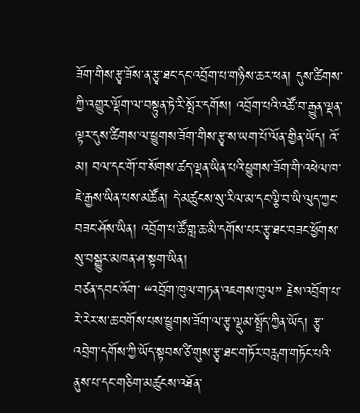ཟོག་གིས་རྩྭ་ཟོས་ན་རྩྭ་ཐང་དང་འབྲོག་པ་གཉིས་ཆར་ཕན། དུས་ཚིགས་ཀྱི་འགྱུར་ལྡོག་ལ་བསྟུན་ཏེ་རི་སྤོར་དགོས། འབྲོག་པའི་འཚོ་བ་རྒྱུན་ལྡན་ལྟར་དུས་ཚིགས་ལ་ཕྱུགས་ཟོག་གིས་རྩྭ་ས་ཡག་པོ་ལོན་གྱིན་ཡོད། འོ་མ། བལ་དང་གོ་བ་སོགས་ཚད་ལྡན་ཡིན་པའི་ཕྱུགས་ཟོག་གི་འཕེལ་ཁ་ཇེ་རྒྱས་ཡིན་པས་མཚོན། དེ་མཚུངས་སུ་རིལ་མ་དང་ལྕི་བ་ཡི་ལུད་ཀྱང་བཟང་ཤོས་ཡིན། འབྲོག་པ་ཚོ་གླ་ཆ་མི་དགོས་པར་རྩྭ་ཐང་བཟང་ཕྱོགས་སུ་བསྒྱུར་མཁན་ཤ་སྟག་ཡིན།
བཙན་དབང་འོག་ “འབྲོག་ཁུལ་གཏན་འཇགས་ཁུལ” རྗེས་འབྲོག་པ་རེ་རེར་ས་ཆ་བགོས་པས་ཕྱུགས་ཟོག་ལ་རྩྭ་ལྡུམ་སྤྲོད་ཀྱིན་ཡོད། རྩྭ་འབྲེག་དགོས་ཀྱི་ཡོད་སྟབས་ཙི་གུས་རྩྭ་ཐང་གཏོར་བརླག་གཏོང་པའི་ནུས་པ་དང་གཅིག་མཚུངས་འཐོན་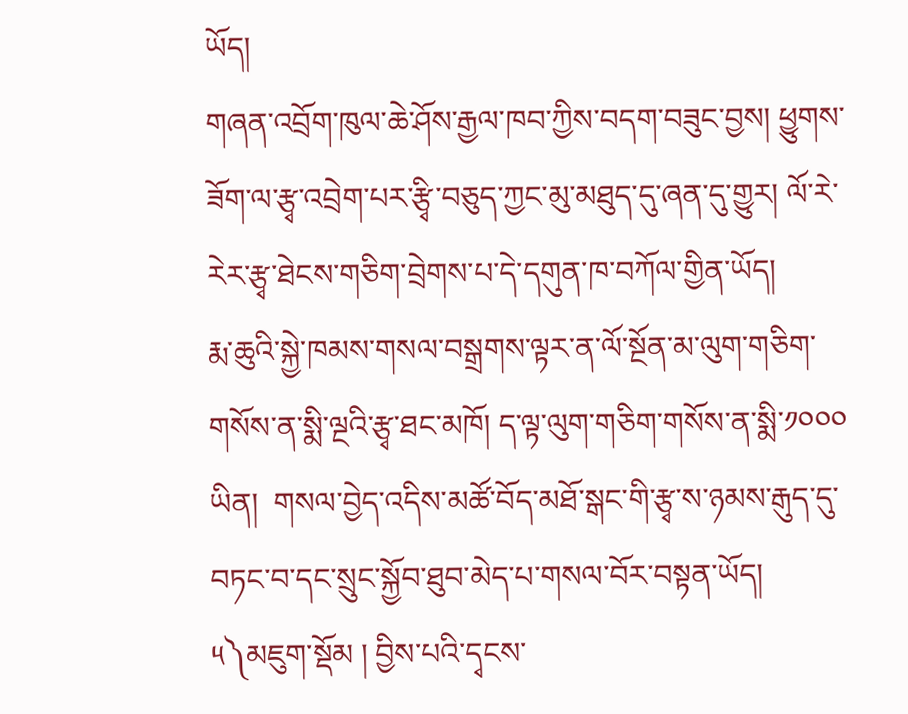ཡོད།
གཞན་འབྲོག་ཁུལ་ཆེ་ཤོས་རྒྱལ་ཁབ་ཀྱིས་བདག་བཟུང་བྱས། ཕྱུགས་ཟོག་ལ་རྩྭ་འབྲེག་པར་རྩྭི་བཅུད་ཀྱང་མུ་མཐུད་དུ་ཞན་དུ་གྱུར། ལོ་རེ་རེར་རྩྭ་ཐེངས་གཅིག་བྲེགས་པ་དེ་དགུན་ཁ་བཀོལ་གྱིན་ཡོད།
རྨ་ཆུའི་སྐྱེ་ཁམས་གསལ་བསྒྲགས་ལྟར་ན་ལོ་སྔོན་མ་ལུག་གཅིག་གསོས་ན་སྨི་ལྔའི་རྩྭ་ཐང་མཁོ། ད་ལྟ་ལུག་གཅིག་གསོས་ན་སྨི་༡༠༠༠ ཡིན།  གསལ་བྱེད་འདིས་མཚོ་བོད་མཐོ་སྒང་གི་རྩྭ་ས་ཉམས་རྒུད་དུ་བཏང་བ་དང་སྲུང་སྐྱོབ་ཐུབ་མེད་པ་གསལ་བོར་བསྟན་ཡོད།
༥༽མཇུག་སྡོམ ། བྱིས་པའི་དྭངས་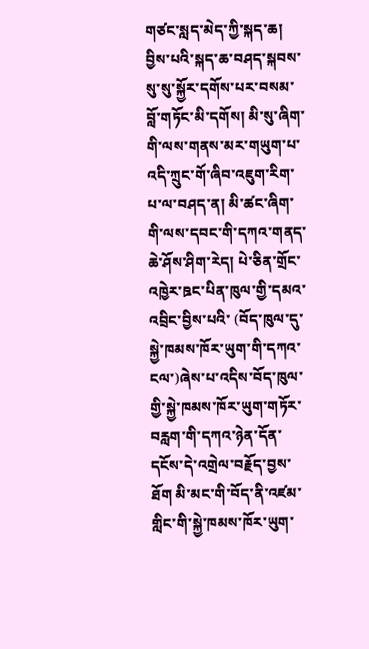གཙང་སླད་མེད་ཀྱི་སྐད་ཆ། བྱིས་པའི་སྐད་ཆ་བཤད་སྐབས་སུ་སུ་སྐྱོར་དགོས་པར་བསམ་བློ་གཏོང་མི་དགོས། མི་སུ་ཞིག་གི་ལས་གནས་མར་གཡུག་པ་འདི་ཀྲུང་གོ་ཞིབ་འཇུག་རིག་པ་ལ་བཤད་ན། མི་ཚང་ཞིག་གི་ལས་དབང་གི་དཀའ་གནད་ཆེ་ཤོས་ཤིག་རེད། པེ་ཅིན་གྲོང་འཁྱེར་ཋང་པིན་ཁུལ་གྱི་དམའ་འབྲིང་བྱིས་པའི་ (བོད་ཁུལ་དུ་སྐྱེ་ཁམས་ཁོར་ཡུག་གི་དཀའ་ངལ་)ཞེས་པ་འདིས་བོད་ཁུལ་གྱི་སྐྱེ་ཁམས་ཁོར་ཡུག་གཏོར་བརླག་གི་དཀའ་ཉེན་དོན་དངོས་དེ་འགྲེལ་བརྗོད་བྱས་ཐོག མི་མང་གི་བོད་ནི་འཛམ་གླིང་གི་སྐྱེ་ཁམས་ཁོར་ཡུག་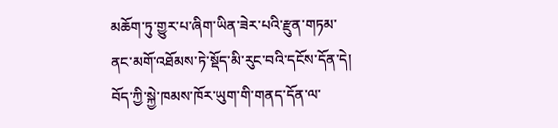མཆོག་ཏུ་གྱུར་པ་ཞིག་ཡིན་ཟེར་པའི་རྫུན་གཏམ་ནང་མགོ་འཐོམས་ཏེ་སྡོད་མི་རུང་བའི་དངོས་དོན་དེ། བོད་ཀྱི་སྐྱེ་ཁམས་ཁོར་ཡུག་གི་གནད་དོན་ལ་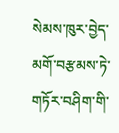སེམས་ཁུར་བྱེད་མགོ་བརྩམས་ཏེ་གཏོར་བཤིག་གི་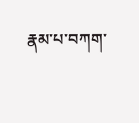རྣམ་པ་བཀག་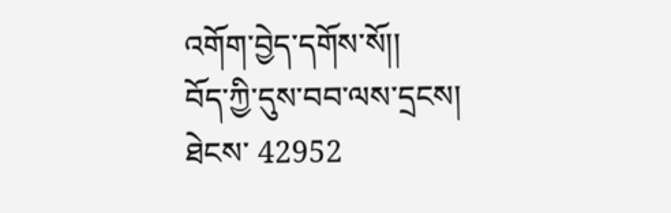འགོག་བྱེད་དགོས་སོ།།
བོད་ཀྱི་དུས་བབ་ལས་དྲངས།
ཐེངས་ 42952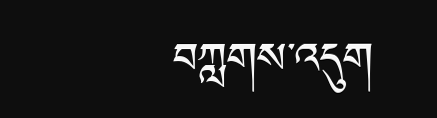བཀླགས་འདུག